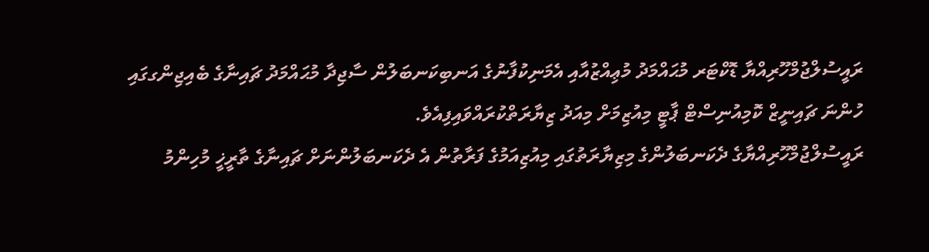ރައީސުލްޖުމްހޫރިއްޔާ ޑޮކްޓަރ މުޙައްމަދު މުޢިއްޒުއާއި އެމަނިކުފާނުގެ އަނބިކަނބަލުން ސާޖިދާ މުޙައްމަދު ޗައިނާގެ ބެއިޖިންގގައި ހުންނަ ޗައިނީޒް ކޮމިއުނިސްޓް ޕާޓީ މިއުޒިމަށް މިއަދު ޒިޔާރަތްކުރައްވައިފިއެވެ.
ރައީސުލްޖުމްހޫރިއްޔާގެ ދެކަނބަލުންގެ މިޒިޔާރަތުގައި މިއުޒިއަމުގެ ފަރާތުން އެ ދެކަނބަލުންނަށް ޗައިނާގެ ތާރީޚީ މުހިންމު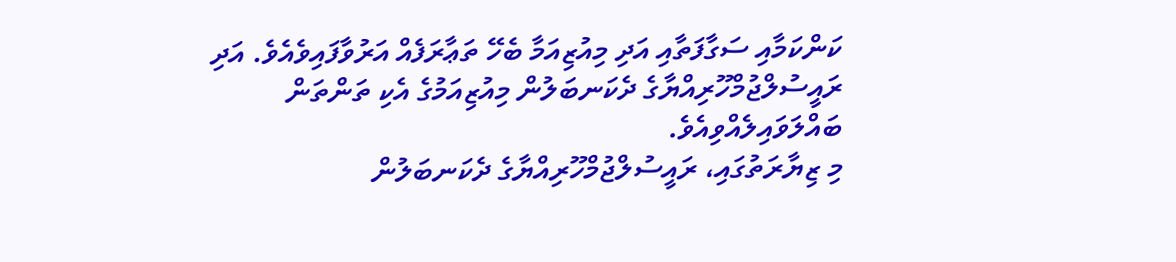ކަންކަމާއި ސަގާފަތާއި އަދި މިއުޒިއަމާ ބެހޭ ތަޢާރަފެއް އަރުވާފައިވެއެވެ. އަދި ރައީސުލްޖުމްހޫރިއްޔާގެ ދެކަނބަލުން މިއުޒިއަމުގެ އެކި ތަންތަން ބައްލަވައިލެއްވިއެވެ.
މި ޒިޔާރަތުގައި، ރައީސުލްޖުމްހޫރިއްޔާގެ ދެކަނބަލުން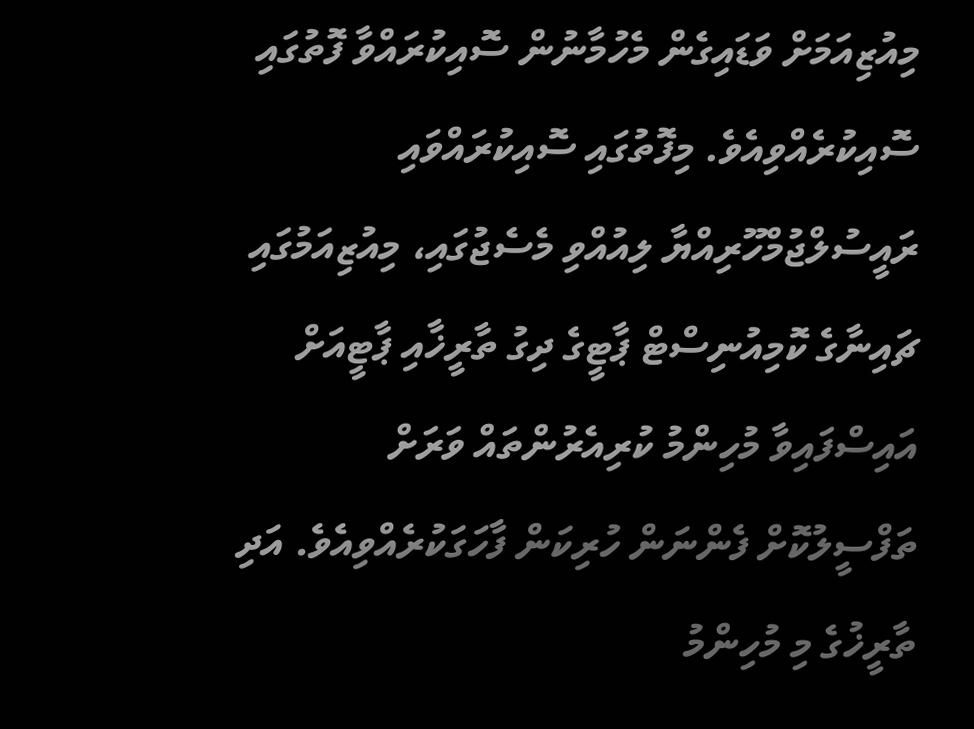މިއުޒިއަމަށް ވަޑައިގެން މެހުމާނުން ސޮއިކުރައްވާ ފޮތުގައި ސޮއިކުރެއްވިއެވެ. މިފޮތުގައި ސޮއިކުރައްވައި ރައީސުލްޖުމްހޫރިއްޔާ ލިއުއްވި މެސެޖުގައި، މިއުޒިއަމުގައި ޗައިނާގެ ކޮމިއުނިސްޓް ޕާޓީގެ ދިގު ތާރީޚާއި ޕާޓީއަށް އައިސްފައިވާ މުހިންމު ކުރިއެރުންތައް ވަރަށް ތަފްސީލުކޮށް ފެންނަން ހުރިކަން ފާހަގަކުރެއްވިއެވެ. އަދި ތާރީޚުގެ މި މުހިންމު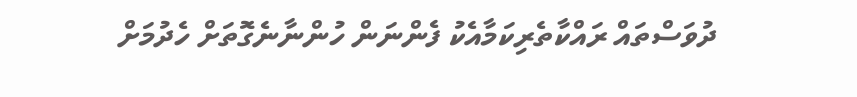ދުވަސްތައް ރައްކާތެރިކަމާއެކު ފެންނަން ހުންނާނެގޮތަށް ހެދުމަށް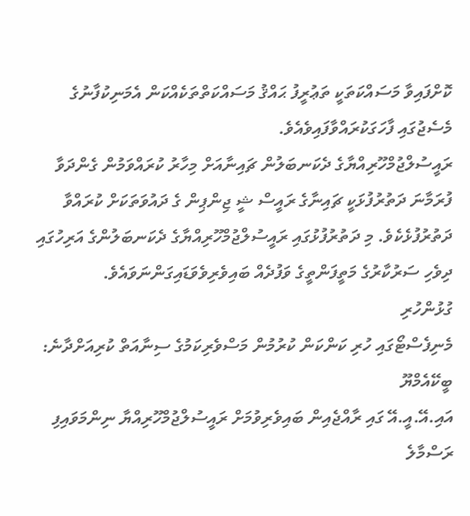ކޮށްފައިވާ މަސައްކަތަކީ ތަޢުރީފު ޙައްޤު މަސައްކަތްތަކެއްކަން އެމަނިކުފާނުގެ މެސެޖުގައި ފާހަގަކުރައްވާފައިވެއެވެ.
ރައީސުލްޖުމްހޫރިއްޔާގެ ދެކަނބަލުން ޗައިނާއަށް މިހާރު ކުރައްވަމުން ގެންދަވާ ފުރަމާނަ ދަތުރުފުޅަކީ ޗައިނާގެ ރައީސް ޝީ ޖިންޕިން ގެ ދައުވަތަކަށް ކުރައްވާ ދަތުރުފުޅެކެވެ. މި ދަތުރުފުޅުގައި ރައީސުލްޖުމްހޫރިއްޔާގެ ދެކަނބަލުންގެ އަރިހުގައި ދިވެހި ސަރުކާރުގެ މަތީފަންތީގެ ވަފުދެއް ބައިވެރިވެވަޑައިގަންނަވައެވެ.
ގުޅުންހުރި
މެނިފެސްޓޯގައި ހުރި ކަންކަން ކުރުމުން މަސްވެރިކަމުގެ ސިނާއަތް ކުރިއަށްދާނެ: ބީކޭއެމްޔޫ
އައި.އޭ.އީ.އޭ ގައި ރާއްޖެއިން ބައިވެރިވުމަށް ރައީސުލްޖުމްހޫރިއްޔާ ނިންމަވައިފި
ރަސްމާލެ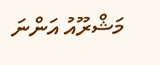މަޝްރޫއު އަންނަ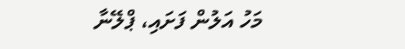މަހު އަލުން ފަށައި، ޕްލޭނާ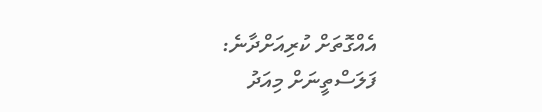އެއްގޮތަށް ކުރިއަށްދާނެ:
ފަލަސްތީނަށް މިއަދު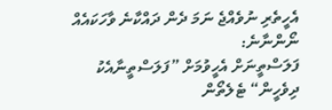އެހީތެރި ނުވެއްޖެ ނަމަ ދެން ދައްކާނެ ވާހަކައެއް ނޯންނާނެ:
ފަލަސްތީނަށް އެހީވުމަށް ”ފަލަސްތީނާއެކު ދިވެހީން“ ޓެލެތޯން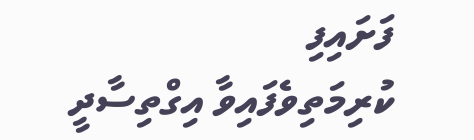ފަށައިފި
ކުރިމަތިވެފައިވާ އިގްތިސާދީ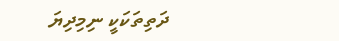ދަތިތަކަކީ ނިމިދިޔަ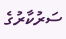ސަރުކާރުގެ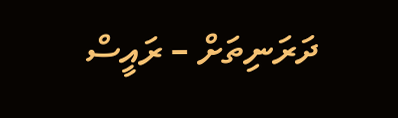ދަރަނިތަށް – ރައީސް